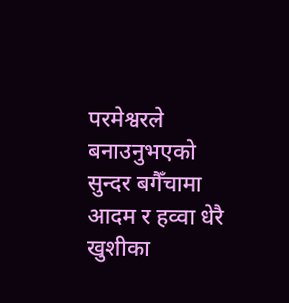परमेश्वरले बनाउनुभएको सुन्दर बगैँचामा आदम र हव्वा धेरै खुशीका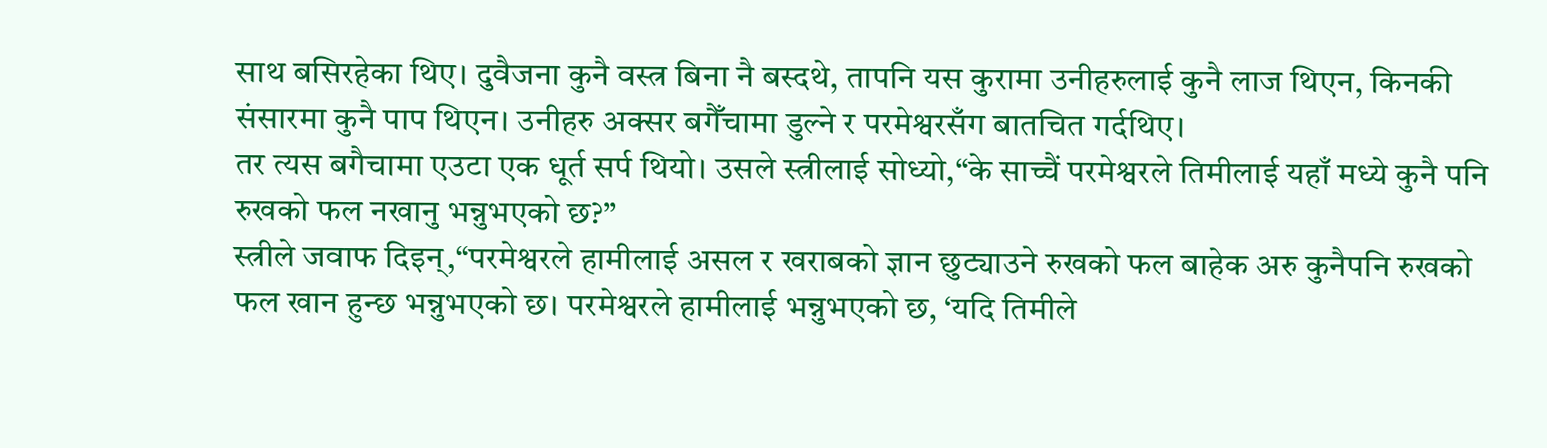साथ बसिरहेका थिए। दुवैजना कुनै वस्त्र बिना नै बस्दथे, तापनि यस कुरामा उनीहरुलाई कुनै लाज थिएन, किनकी संसारमा कुनै पाप थिएन। उनीहरु अक्सर बगैँचामा डुल्ने र परमेश्वरसँग बातचित गर्दथिए।
तर त्यस बगैचामा एउटा एक धूर्त सर्प थियो। उसले स्त्रीलाई सोध्यो,“के साच्चैं परमेश्वरले तिमीलाई यहाँ मध्ये कुनै पनि रुखको फल नखानु भन्नुभएको छ?”
स्त्रीले जवाफ दिइन्,“परमेश्वरले हामीलाई असल र खराबको ज्ञान छुट्याउने रुखको फल बाहेक अरु कुनैपनि रुखको फल खान हुन्छ भन्नुभएको छ। परमेश्वरले हामीलाई भन्नुभएको छ, ‘यदि तिमीले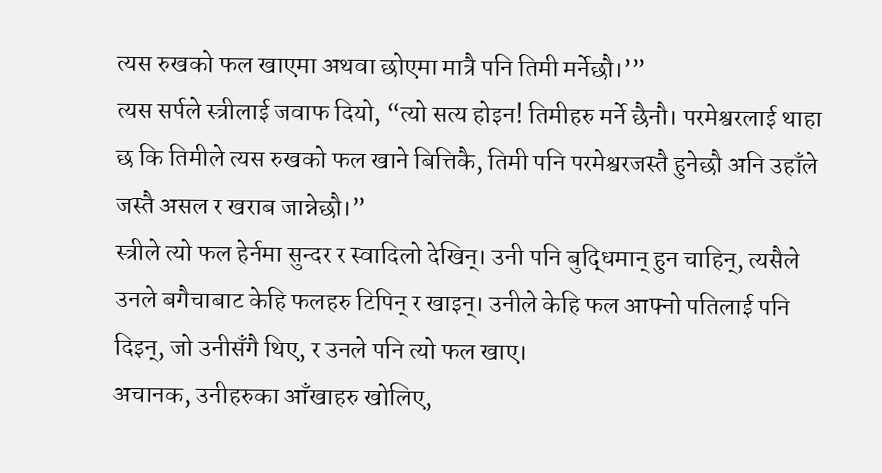त्यस रुखको फल खाएमा अथवा छोएमा मात्रै पनि तिमी मर्नेछौ।’”
त्यस सर्पले स्त्रीलाई जवाफ दियो, “त्यो सत्य होइन! तिमीहरु मर्ने छैनौ। परमेश्वरलाई थाहा छ कि तिमीले त्यस रुखको फल खाने बित्तिकै, तिमी पनि परमेश्वरजस्तै हुनेछौ अनि उहाँले जस्तै असल र खराब जान्नेछौ।”
स्त्रीले त्यो फल हेर्नमा सुन्दर र स्वादिलो देखिन्। उनी पनि बुद्धिमान् हुन चाहिन्, त्यसैले उनले बगैचाबाट केहि फलहरु टिपिन् र खाइन्। उनीले केहि फल आफ्नो पतिलाई पनि दिइन्, जो उनीसँगै थिए, र उनले पनि त्यो फल खाए।
अचानक, उनीहरुका आँखाहरु खोलिए,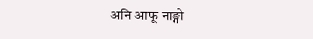अनि आफू नाङ्गो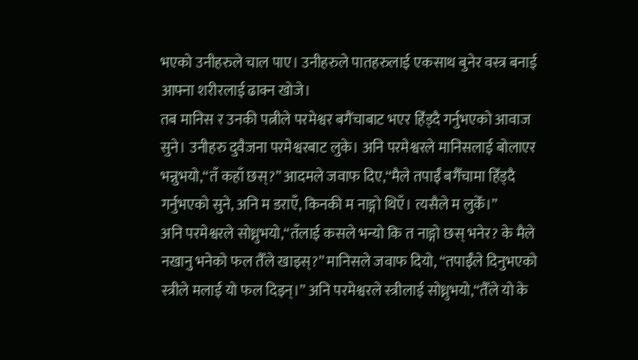भएको उनीहरुले चाल पाए। उनीहरुले पातहरुलाई एकसाथ बुनेर वस्त्र बनाई आफ्ना शरीरलाई ढाक्न खोजे।
तब मानिस र उनकी पत्नीले परमेश्वर बगैंचाबाट भएर हिँड्दै गर्नुभएको आवाज सुने। उनीहरु दुवैजना परमेश्वरबाट लुके। अनि परमेश्वरले मानिसलाई बोलाएर भन्नुभयो,“तँ कहाँ छस्?” आदमले जवाफ दिए,“मैले तपाईँ बगैँचामा हिँड्दै गर्नुभएको सुने, अनि म डराएँ, किनकी म नाङ्गो थिएँ। त्यसैले म लुकेँ।”
अनि परमेश्वरले सोध्नुभयो,“तँलाई कसले भन्यो कि त नाङ्गो छस् भनेर? के मैले नखानु भनेको फल तैँले खाइस्?” मानिसले जवाफ दियो, “तपाईँले दिनुभएको स्त्रीले मलाई यो फल दिइन्।” अनि परमेश्वरले स्त्रीलाई सोध्नुभयो,“तैँले यो के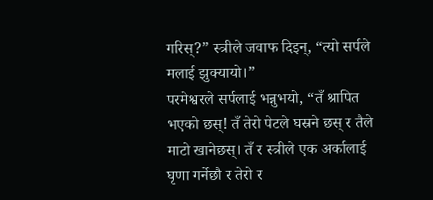गरिस्?” स्त्रीले जवाफ दिइन्, “त्यो सर्पले मलाई झुक्यायो।”
परमेश्वरले सर्पलाई भन्नुभयो, “तँ श्रापित भएको छस्! तँ तेरो पेटले घस्रने छस् र तैले माटो खानेछस्। तँ र स्त्रीले एक अर्कालाई घृणा गर्नेछौ र तेरो र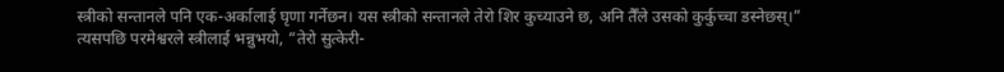स्त्रीको सन्तानले पनि एक-अर्कालाई घृणा गर्नेछन। यस स्त्रीको सन्तानले तेरो शिर कुच्याउने छ, अनि तैँले उसको कुर्कुच्चा डस्नेछस्।”
त्यसपछि परमेश्वरले स्त्रीलाई भन्नुभयो, “तेरो सुत्केरी-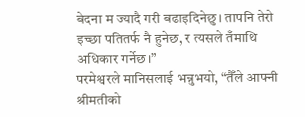बेदना म ज्यादै गरी बढाइदिनेछु। तापनि तेरो इच्छा पतितर्फ नै हुनेछ, र त्यसले तँमाथि अधिकार गर्नेछ।”
परमेश्वरले मानिसलाई भन्नुभयो, “तैँले आफ्नी श्रीमतीको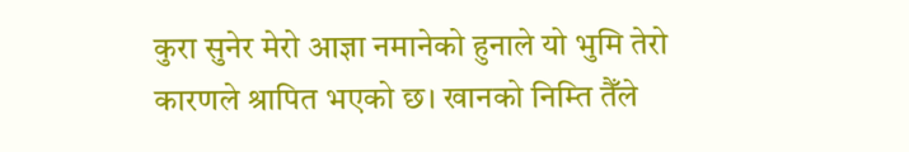कुरा सुनेर मेरो आज्ञा नमानेको हुनाले यो भुमि तेरो कारणले श्रापित भएको छ। खानको निम्ति तैँले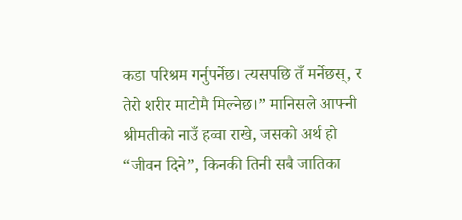कडा परिश्रम गर्नुपर्नेछ। त्यसपछि तँ मर्नेछस्, र तेरो शरीर माटोमै मिल्नेछ।” मानिसले आफ्नी श्रीमतीको नाउँ हव्वा राखे, जसको अर्थ हो “जीवन दिने”, किनकी तिनी सबै जातिका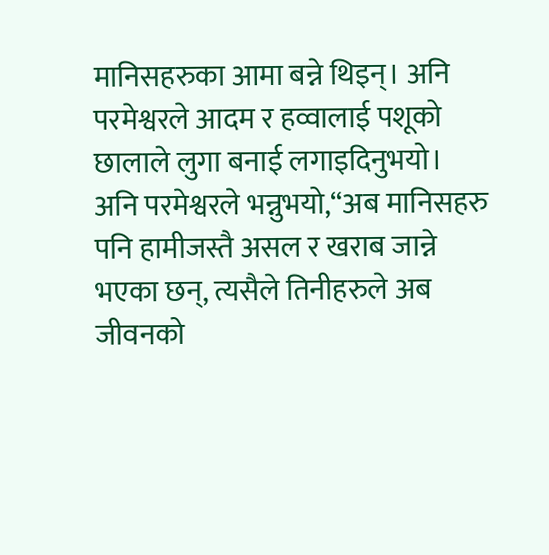मानिसहरुका आमा बन्ने थिइन्। अनि परमेश्वरले आदम र हव्वालाई पशूको छालाले लुगा बनाई लगाइदिनुभयो।
अनि परमेश्वरले भन्नुभयो,“अब मानिसहरु पनि हामीजस्तै असल र खराब जान्ने भएका छन्, त्यसैले तिनीहरुले अब जीवनको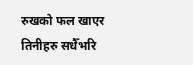रुखको फल खाएर तिनीहरु सधैँभरि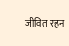जीवित रहन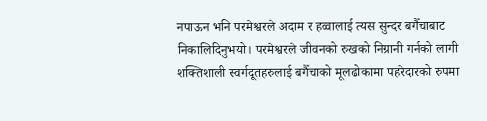नपाऊन भनि परमेश्वरले अदाम र हव्वालाई त्यस सुन्दर बगैँचाबाट निकालिदिनुभयो। परमेश्वरले जीवनको रुखको निग्रानी गर्नको लागी शक्तिशाली स्वर्गदूतहरुलाई बगैँचाको मूलढोकामा पहरेदारको रुपमा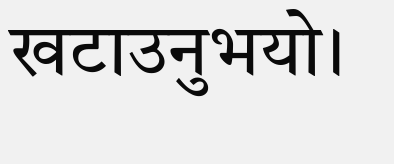खटाउनुभयो।